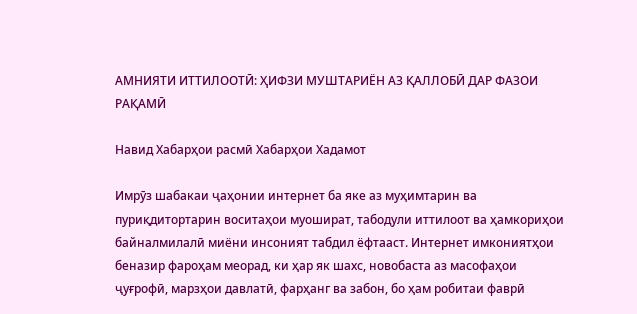АМНИЯТИ ИТТИЛООТӢ: ҲИФЗИ МУШТАРИЁН АЗ ҚАЛЛОБӢ ДАР ФАЗОИ РАҚАМӢ

Навид Хабарҳои расмӣ Хабарҳои Хадамот

Имрӯз шабакаи ҷаҳонии интернет ба яке аз муҳимтарин ва пуриқдитортарин воситаҳои муошират, табодули иттилоот ва ҳамкориҳои байналмилалӣ миёни инсоният табдил ёфтааст. Интернет имкониятҳои беназир фароҳам меорад, ки ҳар як шахс, новобаста аз масофаҳои ҷуғрофӣ, марзҳои давлатӣ, фарҳанг ва забон, бо ҳам робитаи фаврӣ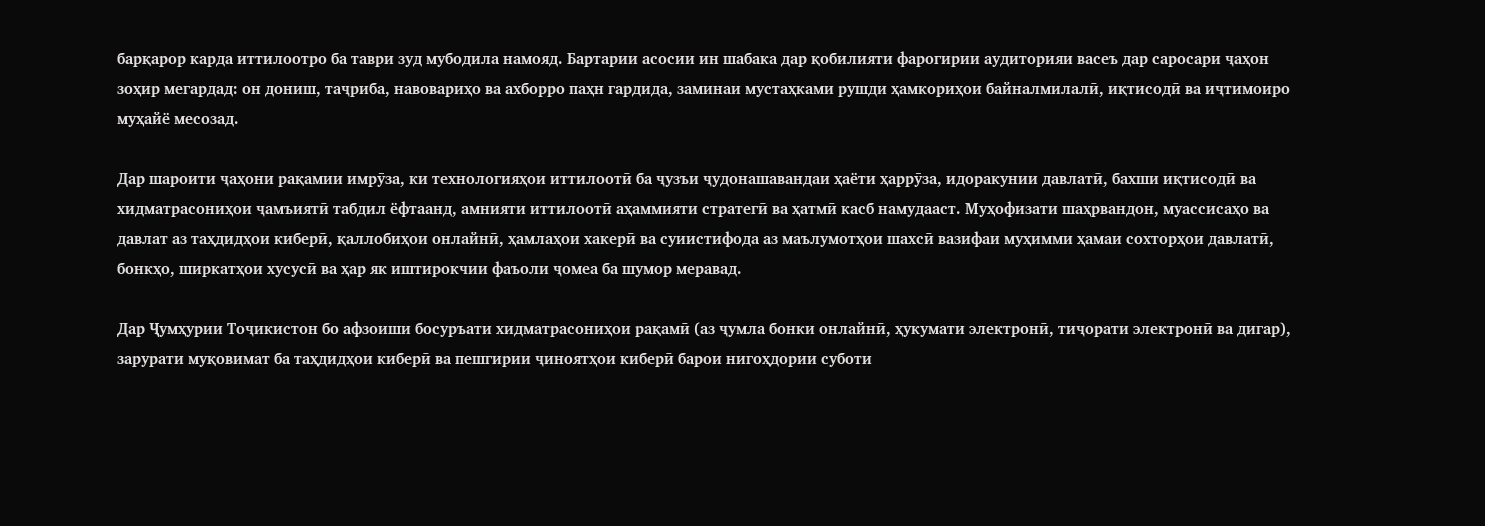барқарор карда иттилоотро ба таври зуд мубодила намояд. Бартарии асосии ин шабака дар қобилияти фарогирии аудиторияи васеъ дар саросари ҷаҳон зоҳир мегардад: он дониш, таҷриба, навовариҳо ва ахборро паҳн гардида, заминаи мустаҳками рушди ҳамкориҳои байналмилалӣ, иқтисодӣ ва иҷтимоиро муҳайё месозад.

Дар шароити ҷаҳони рақамии имрӯза, ки технологияҳои иттилоотӣ ба ҷузъи ҷудонашавандаи ҳаёти ҳаррӯза, идоракунии давлатӣ, бахши иқтисодӣ ва хидматрасониҳои ҷамъиятӣ табдил ёфтаанд, амнияти иттилоотӣ аҳаммияти стратегӣ ва ҳатмӣ касб намудааст. Муҳофизати шаҳрвандон, муассисаҳо ва давлат аз таҳдидҳои киберӣ, қаллобиҳои онлайнӣ, ҳамлаҳои хакерӣ ва суиистифода аз маълумотҳои шахсӣ вазифаи муҳимми ҳамаи сохторҳои давлатӣ, бонкҳо, ширкатҳои хусусӣ ва ҳар як иштирокчии фаъоли ҷомеа ба шумор меравад.

Дар Ҷумҳурии Тоҷикистон бо афзоиши босуръати хидматрасониҳои рақамӣ (аз ҷумла бонки онлайнӣ, ҳукумати электронӣ, тиҷорати электронӣ ва дигар), зарурати муқовимат ба таҳдидҳои киберӣ ва пешгирии ҷиноятҳои киберӣ барои нигоҳдории суботи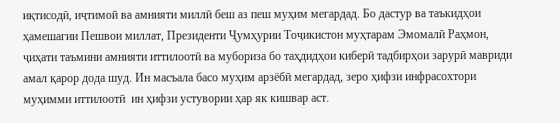иқтисодӣ, иҷтимоӣ ва амнияти миллӣ беш аз пеш муҳим мегардад. Бо дастур ва таъкидҳои ҳамешагии Пешвои миллат, Президенти Ҷумҳурии Тоҷикистон муҳтарам Эмомалӣ Раҳмон, ҷиҳати таъмини амнияти иттилоотӣ ва мубориза бо таҳдидҳои киберӣ тадбирҳои зарурӣ мавриди амал қарор дода шуд. Ин масъала басо муҳим арзёбӣ мегардад, зеро ҳифзи инфрасохтори муҳимми иттилоотӣ  ин ҳифзи устувории ҳар як кишвар аст.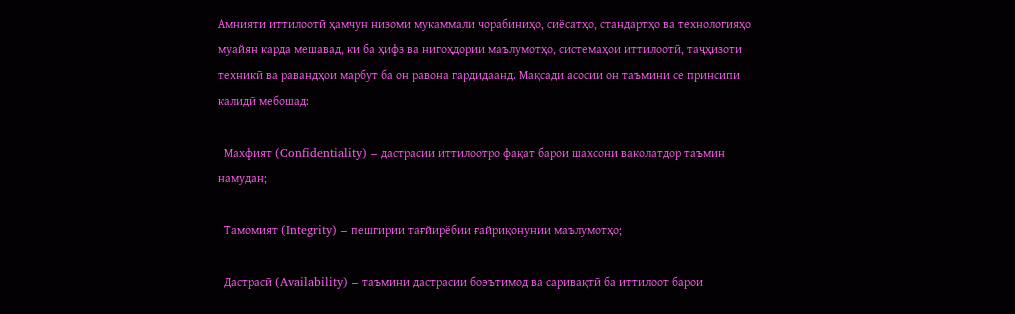Амнияти иттилоотӣ ҳамчун низоми мукаммали чорабиниҳо, сиёсатҳо, стандартҳо ва технологияҳо муайян карда мешавад, ки ба ҳифз ва нигоҳдории маълумотҳо, системаҳои иттилоотӣ, таҷҳизоти техникӣ ва равандҳои марбут ба он равона гардидаанд. Мақсади асосии он таъмини се принсипи калидӣ мебошад:

  Махфият (Confidentiality) – дастрасии иттилоотро фақат барои шахсони ваколатдор таъмин намудан;

  Тамомият (Integrity) – пешгирии тағйирёбии ғайриқонунии маълумотҳо;

  Дастрасӣ (Availability) – таъмини дастрасии боэътимод ва саривақтӣ ба иттилоот барои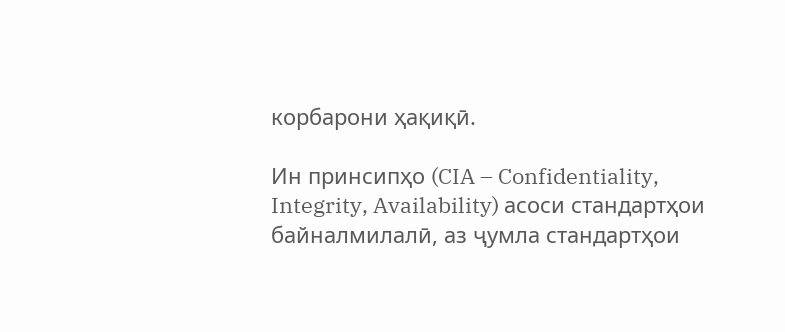корбарони ҳақиқӣ.

Ин принсипҳо (CIA – Confidentiality, Integrity, Availability) асоси стандартҳои байналмилалӣ, аз ҷумла стандартҳои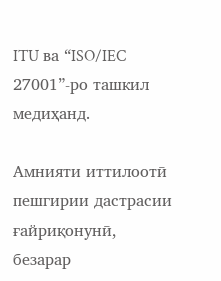ITU ва “ISO/IEC 27001”-ро ташкил медиҳанд.

Амнияти иттилоотӣ пешгирии дастрасии ғайриқонунӣ, безарар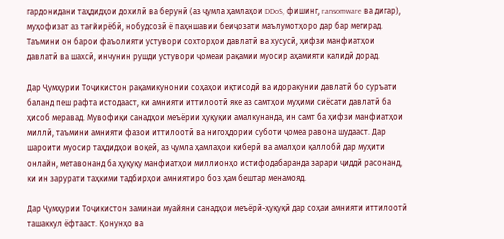гардонидани таҳдидҳои дохилӣ ва берунӣ (аз ҷумла ҳамлаҳои DDoS, фишинг, ransomware ва дигар), муҳофизат аз тағйирёбӣ, нобудсозӣ ё паҳншавии беиҷозати маълумотҳоро дар бар мегирад. Таъмини он барои фаъолияти устувори сохторҳои давлатӣ ва хусусӣ, ҳифзи манфиатҳои давлатӣ ва шахсӣ, инчунин рушди устувори ҷомеаи рақамии муосир аҳамияти калидӣ дорад.

Дар Ҷумҳурии Тоҷикистон рақамикунонии соҳаҳои иқтисодӣ ва идоракунии давлатӣ бо суръати баланд пеш рафта истодааст, ки амнияти иттилоотӣ яке аз самтҳои муҳими сиёсати давлатӣ ба ҳисоб меравад. Мувофиқи санадҳои меъёрии ҳуқуқии амалкунанда, ин самт ба ҳифзи манфиатҳои миллӣ, таъмини амнияти фазои иттилоотӣ ва нигоҳдории суботи ҷомеа равона шудааст. Дар шароити муосир таҳдидҳои воқеӣ, аз ҷумла ҳамлаҳои киберӣ ва амалҳои қаллобӣ дар муҳити онлайн, метавонанд ба ҳуқуқу манфиатҳои миллионҳо истифодабаранда зарари ҷиддӣ расонанд, ки ин зарурати таҳкими тадбирҳои амниятиро боз ҳам бештар менамояд.

Дар Ҷумҳурии Тоҷикистон заминаи муайяни санадҳои меъёрӣ-ҳуқуқӣ дар соҳаи амнияти иттилоотӣ ташаккул ёфтааст. Қонунҳо ва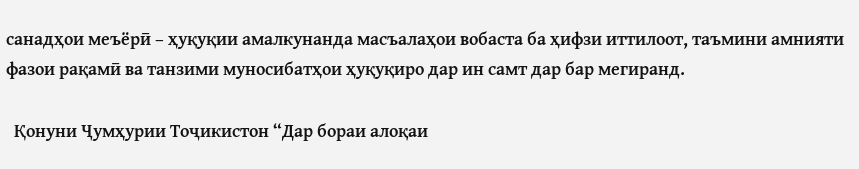санадҳои меъёрӣ – ҳуқуқии амалкунанда масъалаҳои вобаста ба ҳифзи иттилоот, таъмини амнияти фазои рақамӣ ва танзими муносибатҳои ҳуқуқиро дар ин самт дар бар мегиранд.

  Қонуни Ҷумҳурии Тоҷикистон “Дар бораи алоқаи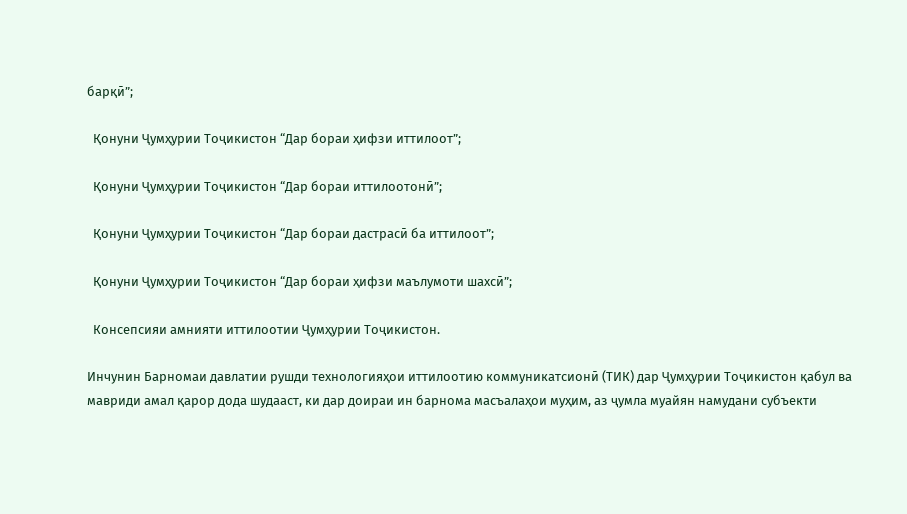барқӣ”;

  Қонуни Ҷумҳурии Тоҷикистон “Дар бораи ҳифзи иттилоот”;

  Қонуни Ҷумҳурии Тоҷикистон “Дар бораи иттилоотонӣ”;

  Қонуни Ҷумҳурии Тоҷикистон “Дар бораи дастрасӣ ба иттилоот”;

  Қонуни Ҷумҳурии Тоҷикистон “Дар бораи ҳифзи маълумоти шахсӣ”;

  Консепсияи амнияти иттилоотии Ҷумҳурии Тоҷикистон.

Инчунин Барномаи давлатии рушди технологияҳои иттилоотию коммуникатсионӣ (ТИК) дар Ҷумҳурии Тоҷикистон қабул ва мавриди амал қарор дода шудааст, ки дар доираи ин барнома масъалаҳои муҳим, аз ҷумла муайян намудани субъекти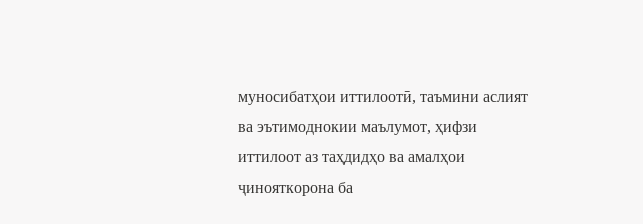муносибатҳои иттилоотӣ, таъмини аслият ва эътимоднокии маълумот, ҳифзи иттилоот аз таҳдидҳо ва амалҳои ҷинояткорона ба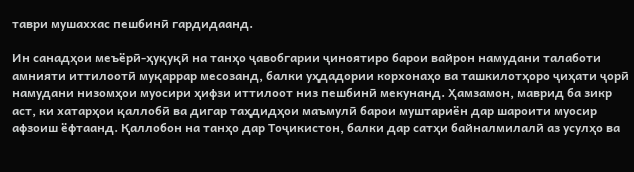таври мушаххас пешбинӣ гардидаанд.

Ин санадҳои меъёрӣ-ҳуқуқӣ на танҳо ҷавобгарии ҷиноятиро барои вайрон намудани талаботи амнияти иттилоотӣ муқаррар месозанд, балки уҳдадории корхонаҳо ва ташкилотҳоро ҷиҳати ҷорӣ намудани низомҳои муосири ҳифзи иттилоот низ пешбинӣ мекунанд. Ҳамзамон, маврид ба зикр аст, ки хатарҳои қаллобӣ ва дигар таҳдидҳои маъмулӣ барои муштариён дар шароити муосир афзоиш ёфтаанд. Қаллобон на танҳо дар Тоҷикистон, балки дар сатҳи байналмилалӣ аз усулҳо ва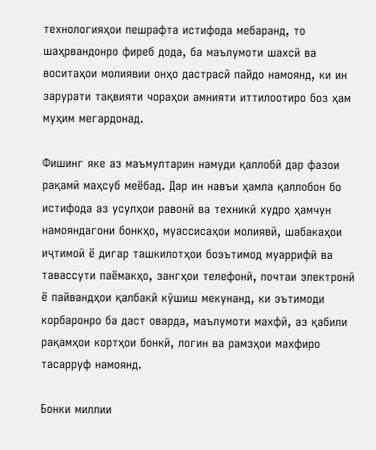технологияҳои пешрафта истифода мебаранд, то шаҳрвандонро фиреб дода, ба маълумоти шахсӣ ва воситаҳои молиявии онҳо дастрасӣ пайдо намоянд, ки ин зарурати тақвияти чораҳои амнияти иттилоотиро боз ҳам муҳим мегардонад.

Фишинг яке аз маъмултарин намуди қаллобӣ дар фазои рақамӣ маҳсуб меёбад. Дар ин навъи ҳамла қаллобон бо истифода аз усулҳои равонӣ ва техникӣ худро ҳамчун намояндагони бонкҳо, муассисаҳои молиявӣ, шабакаҳои иҷтимоӣ ё дигар ташкилотҳои боэътимод муаррифӣ ва тавассути паёмакҳо, зангҳои телефонӣ, почтаи электронӣ ё пайвандҳои қалбакӣ кӯшиш мекунанд, ки эътимоди корбаронро ба даст оварда, маълумоти махфӣ, аз қабили рақамҳои кортҳои бонкӣ, логин ва рамзҳои махфиро тасарруф намоянд.

Бонки миллии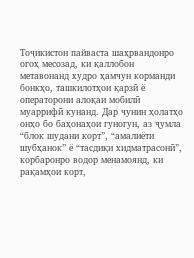Тоҷикистон пайваста шаҳрвандонро огоҳ месозад, ки қаллобон метавонанд худро ҳамчун корманди бонкҳо, ташкилотҳои қарзӣ ё операторони алоқаи мобилӣ муаррифӣ кунанд. Дар чунин ҳолатҳо онҳо бо баҳонаҳои гуногун, аз ҷумла “блок шудани корт”, “амалиёти шубҳанок” ё “тасдиқи хидматрасонӣ”, корбаронро водор менамоянд, ки рақамҳои корт,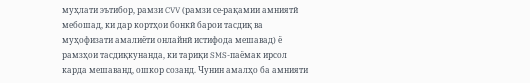муҳлати эътибор, рамзи CVV (рамзи се-рақамии амниятӣ мебошад, ки дар кортҳои бонкӣ барои тасдиқ ва муҳофизати амалиёти онлайнӣ истифода мешавад) ё рамзҳои тасдиқкунанда, ки тариқи SMS-паёмак ирсол карда мешаванд, ошкор созанд. Чунин амалҳо ба амнияти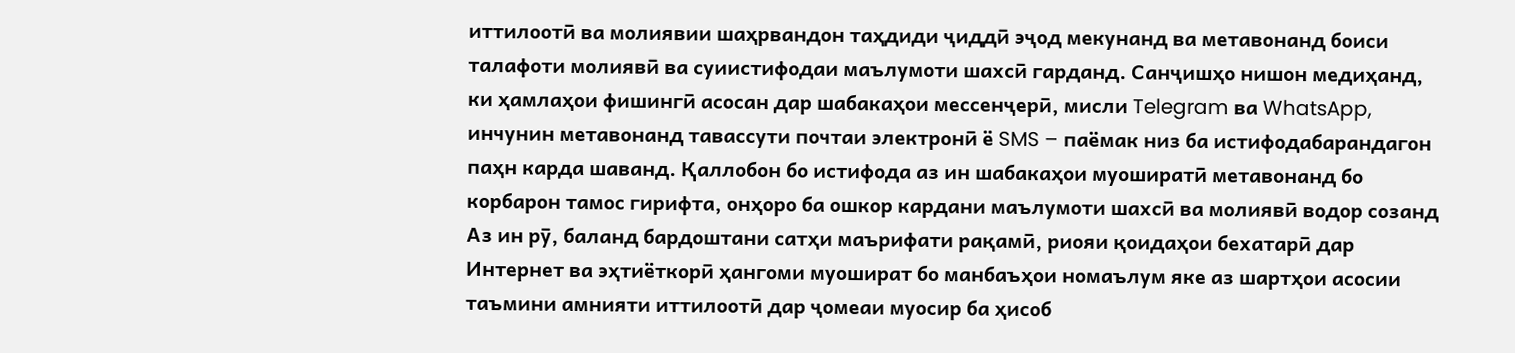иттилоотӣ ва молиявии шаҳрвандон таҳдиди ҷиддӣ эҷод мекунанд ва метавонанд боиси талафоти молиявӣ ва суиистифодаи маълумоти шахсӣ гарданд. Санҷишҳо нишон медиҳанд, ки ҳамлаҳои фишингӣ асосан дар шабакаҳои мессенҷерӣ, мисли Telegram ва WhatsApp, инчунин метавонанд тавассути почтаи электронӣ ё SMS – паёмак низ ба истифодабарандагон паҳн карда шаванд. Қаллобон бо истифода аз ин шабакаҳои муоширатӣ метавонанд бо корбарон тамос гирифта, онҳоро ба ошкор кардани маълумоти шахсӣ ва молиявӣ водор созанд Аз ин рӯ, баланд бардоштани сатҳи маърифати рақамӣ, риояи қоидаҳои бехатарӣ дар Интернет ва эҳтиёткорӣ ҳангоми муошират бо манбаъҳои номаълум яке аз шартҳои асосии таъмини амнияти иттилоотӣ дар ҷомеаи муосир ба ҳисоб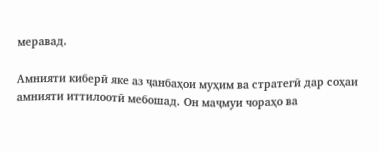меравад.

Амнияти киберӣ яке аз ҷанбаҳои муҳим ва стратегӣ дар соҳаи амнияти иттилоотӣ мебошад. Он маҷмуи чораҳо ва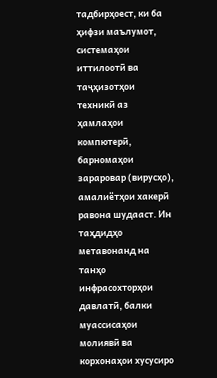тадбирҳоест, ки ба ҳифзи маълумот, системаҳои иттилоотӣ ва таҷҳизотҳои техникӣ аз ҳамлаҳои компютерӣ, барномаҳои зараровар (вирусҳо), амалиётҳои хакерӣ равона шудааст. Ин таҳдидҳо метавонанд на танҳо инфрасохторҳои давлатӣ, балки муассисаҳои молиявӣ ва корхонаҳои хусусиро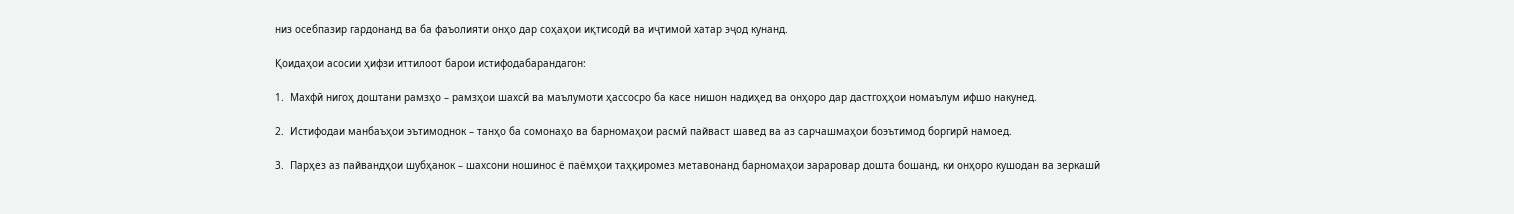низ осебпазир гардонанд ва ба фаъолияти онҳо дар соҳаҳои иқтисодӣ ва иҷтимоӣ хатар эҷод кунанд.

Қоидаҳои асосии ҳифзи иттилоот барои истифодабарандагон:

1.  Махфӣ нигоҳ доштани рамзҳо – рамзҳои шахсӣ ва маълумоти ҳассосро ба касе нишон надиҳед ва онҳоро дар дастгоҳҳои номаълум ифшо накунед.

2.  Истифодаи манбаъҳои эътимоднок – танҳо ба сомонаҳо ва барномаҳои расмӣ пайваст шавед ва аз сарчашмаҳои боэътимод боргирӣ намоед.

3.  Парҳез аз пайвандҳои шубҳанок – шахсони ношинос ё паёмҳои таҳқиромез метавонанд барномаҳои зараровар дошта бошанд, ки онҳоро кушодан ва зеркашӣ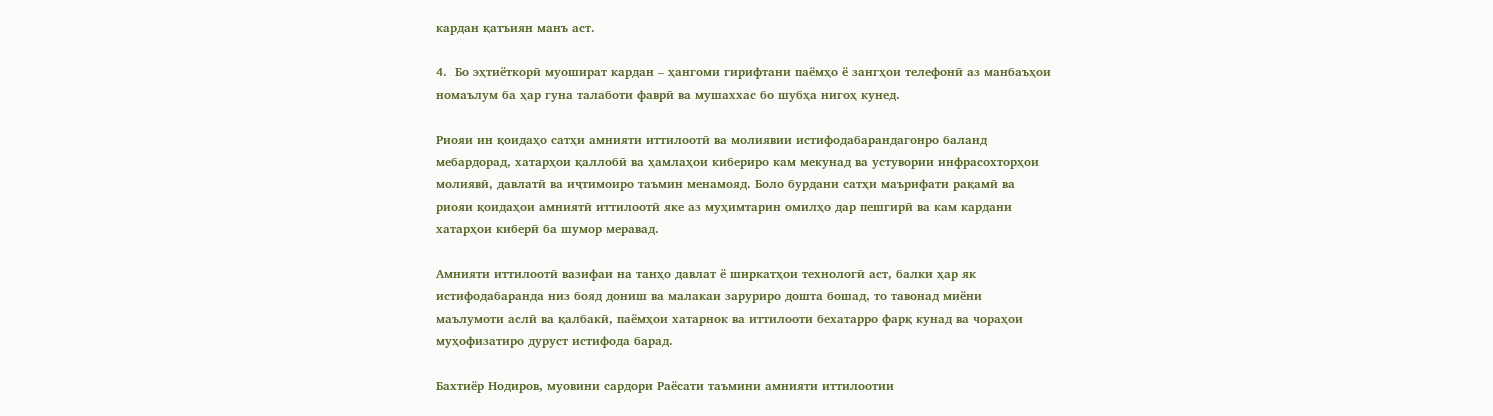кардан қатъиян манъ аст.

4.  Бо эҳтиёткорӣ муошират кардан – ҳангоми гирифтани паёмҳо ё зангҳои телефонӣ аз манбаъҳои номаълум ба ҳар гуна талаботи фаврӣ ва мушаххас бо шубҳа нигоҳ кунед.

Риояи ин қоидаҳо сатҳи амнияти иттилоотӣ ва молиявии истифодабарандагонро баланд мебардорад, хатарҳои қаллобӣ ва ҳамлаҳои кибериро кам мекунад ва устувории инфрасохторҳои молиявӣ, давлатӣ ва иҷтимоиро таъмин менамояд. Боло бурдани сатҳи маърифати рақамӣ ва риояи қоидаҳои амниятӣ иттилоотӣ яке аз муҳимтарин омилҳо дар пешгирӣ ва кам кардани хатарҳои киберӣ ба шумор меравад.

Амнияти иттилоотӣ вазифаи на танҳо давлат ё ширкатҳои технологӣ аст, балки ҳар як истифодабаранда низ бояд дониш ва малакаи заруриро дошта бошад, то тавонад миёни маълумоти аслӣ ва қалбакӣ, паёмҳои хатарнок ва иттилооти бехатарро фарқ кунад ва чораҳои муҳофизатиро дуруст истифода барад.

Бахтиёр Нодиров, муовини сардори Раёсати таъмини амнияти иттилоотии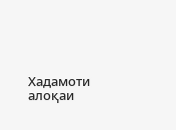Хадамоти алоқаи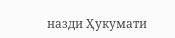назди Ҳукумати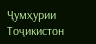Ҷумҳурии Тоҷикистон